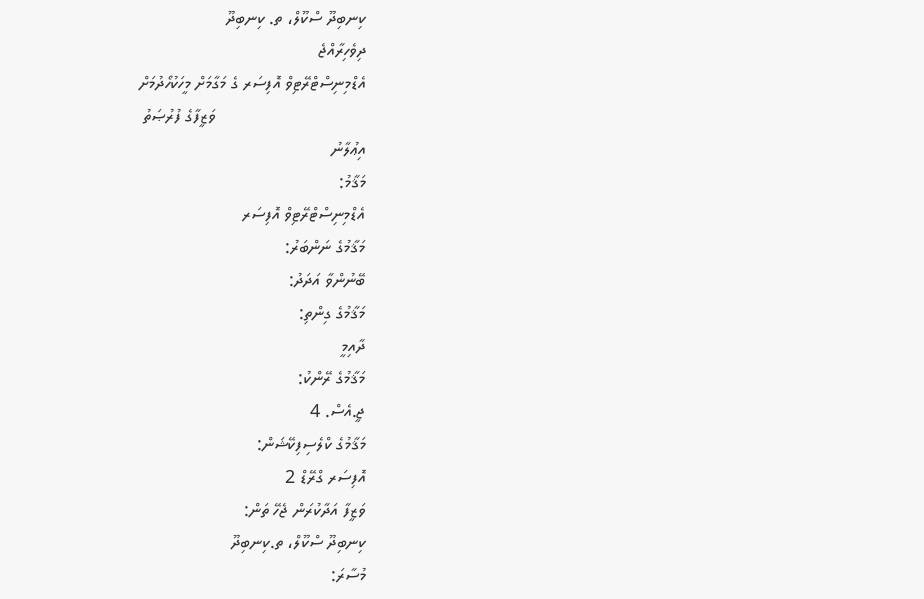ކިނބިދޫ ސްކޫލް، ތ. ކިނބިދޫ
ދިވެހިރާއްޖެ
އެޑްމިނިސްޓްރޭޓިވް އޮފިސަރ ގެ މަގާމަށް މީހަކުހޯދުމަށް
                                ވަޒީފާގެ ފުރުޞަތު
އިޢުލާނު
މަޤާމު:
އެޑްމިނިސްޓްރޭޓިވް އޮފިސަރ
މަޤާމުގެ ނަންބަރު:
ބޭނުންވާ އަދަދު:
މަޤާމުގެ ގިންތި:
ދާއިމީ
މަޤާމުގެ ރޭންކު:
ޖީ.އެސް. 4
މަޤާމުގެ ކްލެސިފިކޭޝަން:
އޮފިސަރ ގްރޭޑް 2
ވަޒީފާ އަދާކުރަން ޖެހޭ ތަން:
ކިނބިދޫ ސްކޫލް، ތ.ކިނބިދޫ
މުސާރަ: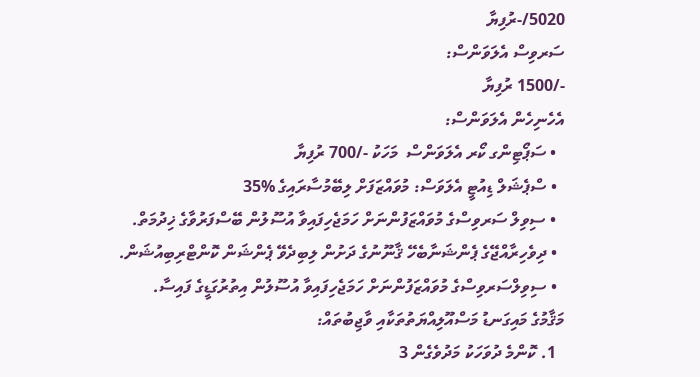5020/-ރުފިޔާ
ސަރވިސް އެލަވަންސް:
-/1500 ރުފިޔާ
އެހެނިހެން އެލަވަންސް:
  • ސަޕޯޓިންގ ކޯރ އެލަވަންސް  މަހަކު -/700 ރުފިޔާ
  • ސްޕެޝަލް ޑިއުޓީ އެލަވަސް: މުވައްޒަފަށް ލިބޭމުސާރައިގެ %35
  • ސިވިލް ސަރވިސްގެ މުވައްޒަފުންނަށް ހަމަޖެހިފައިވާ އުސޫލުން ބޭސްފަރުވާގެ ޚިދުމަތް.
  • ދިވެހިރާއްޖޭގެ ޕެންޝަނާބެހޭ ޤާނޫނުގެ ދަށުން ލިބިދެވޭ ޕެންޝަން ކޮންޓްރިބިއުޝަން.
  • ސިވިލްސަރވިސްގެ މުވައްޒަފުންނަށް ހަމަޖެހިފައިވާ އުސޫލުން އިތުރުގަޑީގެ ފައިސާ.
މަޤާމުގެ މައިގަނޑު މަސްއޫލިއްޔަތުތަކާއި ވާޖިބުތައް:
  1. ކޮންމެ ދުވަހަކު މަދުވެގެން 3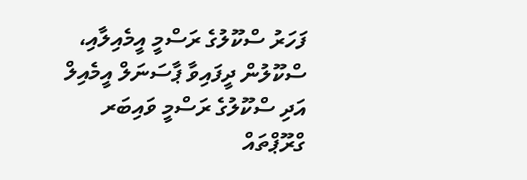ފަހަރު ސްކޫލުގެ ރަސްމީ އީމެއިލާއި، ސްކޫލުން ދީފައިވާ ޕާސަނަލް އީމެއިލް އަދި ސްކޫލުގެ ރަސްމީ ވައިބަރ ގްރޫޕްތައް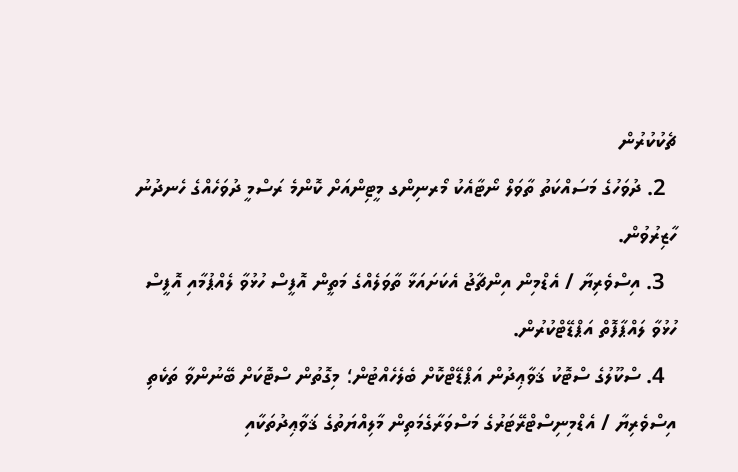ޗެކުކުރުން
  2. ދުވަހުގެ މަސައްކަތު ތާވަލް ނޯޓާއެކު މޯރނިންގ މީޓިންއަށް ކޮންމެ ރަސްމީ ދުވަހެއްގެ ހެނދުނު ހާޒިރުވުން.
  3. އިސްވެރިޔާ / އެޑްމިން އިންޗާޖު އެކަށައަޅާ ތާވަލެއްގެ މަތީން އޮފީސް ހުޅުވާ ލެއްޕުމާއި އޮފީސް ހުޅުވާ ލައްޕާފޮތް އަޕްޑޭޓްކުރުން.
  4. ސްކޫލުގެ ސްޓޮކު ޤަވާޢިދުން އަޕްޑޭޓްކޮށް ބެލެހެއްޓުން؛ މިގޮތުން ސްޓޮކަށް ބޭނުންވާ ތަކެތި އިސްވެރިޔާ / އެޑްމިނިސްޓްރޭޓަރުގެ މަސްވަރާގެމަތިން މާލިއްޔަތުގެ ޤަވާޢިދުތަކާއި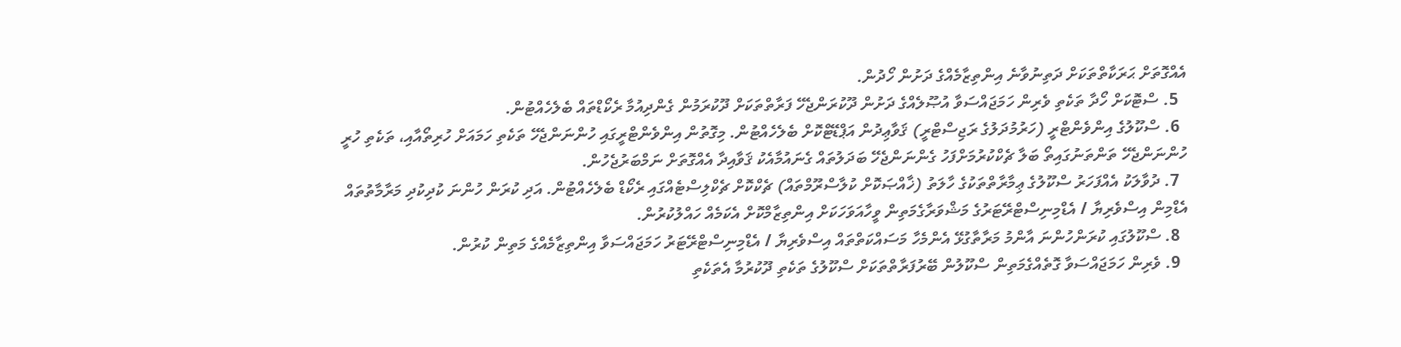އެއްގޮތަށް ޙަރަކާތްތަކަށް ދަތިނުވާނެ އިންތިޒާމެއްގެ ދަށުން ހޯދުން.
  5. ސްޓޮކަށް ހޯދާ ތަކެތި ވެރިން ހަމަޖައްސަވާ އުޞޫލެއްގެ ދަށުން ދޫކުރަންޖެހޭ ފަރާތްތަކަށް ދޫކުރަމުން ގެންދިއުމާ ރެކޯޑްތައް ބެލެހެއްޓުން.
  6. ސްކޫލުގެ އިންވެންޓްރީ (ހަރުމުދަލުގެ ރަޖިސްޓްރީ) ޤަވާޢިދުން އަޕްޑޭޓްކޮށް ބެލެހެއްޓުން. މިގޮތުން އިންވެންޓްރީގައި ހުންނަންޖެހޭ ތަކެތި ހަމައަށް ހުރިތޯއާއި، ތަކެތި ހުރީ ހުންނަންޖެހޭ ތަންތަނުގައިތޯ ބަލާ ޗެކްކުރުމަށްފަހު ގެންނަންޖެހޭ ބަދަލުތައް ގެނައުމާއެކު ޤަވާއިދާ އެއްގޮތަށް ނަމްބަރުޖެހުން.
  7. ދުވާލަކު އެއްފަހަރު ސްކޫލުގެ ޢިމާރާތްތަކުގެ ހާލަތު (ޚާއްޞަކޮށް ކުލާސްރޫމްތައް) ޗެކްކޮށް ޗެކްލިސްޓެއްގައި ރެކޯޑް ބެލެހެއްޓުން. އަދި ކުރަން ހުންނަ ކުދިކުދި މަރާމާތުތައް އެޑްމިން އިސްވެރިޔާ / އެޑްމިނިސްޓްރޭޓަރުގެ މަޝްވަރާގެމަތިން ވީހާއަވަހަކަށް އިންތިޒާމްކޮށް އެކަމެއް ހައްލުކުރުން.
  8. ސްކޫލުގައި ކުރަންހުންނަ އާންމު މަރާތާގުޅޭ އެންމެހާ މަސައްކަތްތައް އިސްވެރިޔާ / އެޑްމިނިސްޓްރޭޓަރު ހަމަޖައްސަވާ އިންތިޒާމެއްގެ މަތިން ކުރުން.
  9. ވެރިން ހަމަޖައްސަވާ ގޮތެއްގެމަތިން ސްކޫލުން ބޭރުފަރާތްތަކަށް ސްކޫލުގެ ތަކެތި ދޫކުރުމާ އެތަކެތި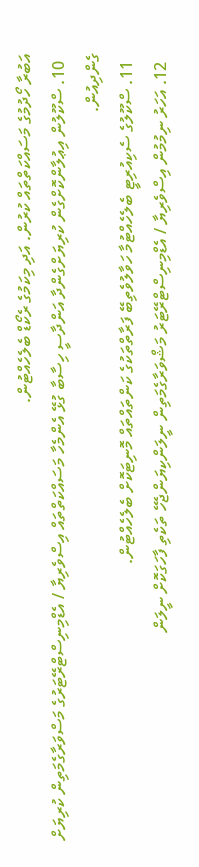އަބުރާ ހޯދުމުގެ މަސައްކަތްތައް ކުރުން. އަދި މިކަމުގެ ރެކޯޑް ބެލެހެއްޓުން.
  10. ސްކޫލުން އިޢުލާންކޮށްގެން ކުރިޔަށްގެންދާ އަންދާސީ ހިސާބާ ގުޅޭ އެންމެހާ މަސައްކަތްތައް އިސްވެރިޔާ / އެޑްމިނިސްޓްރޭޓަރުގެ މަސްވަރާގެމަތިން ކުރިޔަށް ގެންދިއުން.
  11. ސްކޫލުގެ ސެކިއުރިޓީ ބެލެހެއްޓުމާ ހަވާލުވެތިބޭ ފަރާތްތަކުގެ ކަންތައްތައް މޮނިޓަކޮށް ބެލެހެއްޓުން.
  12. އަހަރު ނިމުމުން އިސްވެރިޔާ / އެޑްމިނިސްޓްރޭޓަރު މަޝްވަރާގެމަތިން ނީލަންކިޔަންޖެހޭ ތަކެތި ފާހަގަކޮށް ނީލަން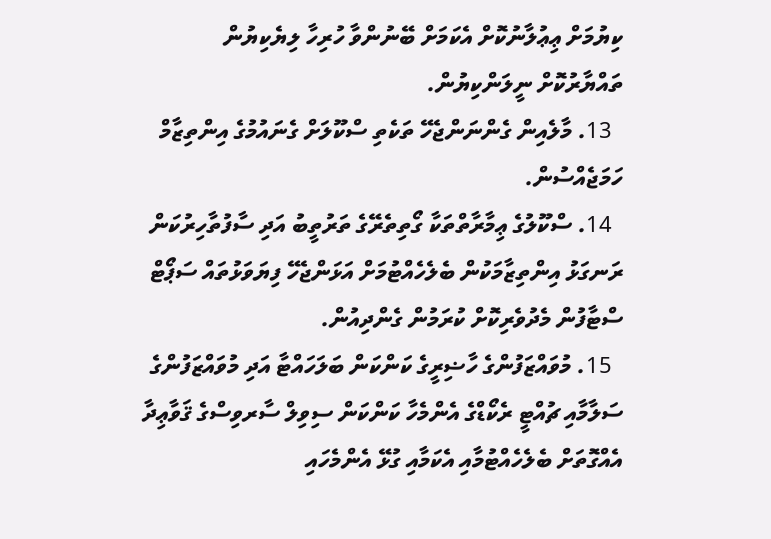ކިޔުމަށް ޢިޢުލާނުކޮށް އެކަމަށް ބޭނުންވާ ހުރިހާ ލިޔެކިޔުން ތައްޔާރުކޮށް ނީލަންކިޔުން.
  13. މާލެއިން ގެންނަންޖެހޭ ތަކެތި ސްކޫލަށް ގެނައުމުގެ އިންތިޒާމް ހަމަޖެއްސުން.
  14. ސްކޫލުގެ ޢިމާރާތްތަކާ ގޯތިތެރޭގެ ތަރުތީބު އަދި ސާފުތާހިރުކަން ރަނގަޅު އިންތިޒާމަކުން ބެލެހެއްޓުމަށް އަޅަންޖެހޭ ފިޔަވަޅުތައް ސަޕޯޓް ސްޓާފުން މެދުވެރިކޮށް ކުރަމުން ގެންދިއުން.
  15. މުވައްޒަފުންގެ ހާޟިރީގެ ކަންކަން ބަލަހައްޓާ އަދި މުވައްޒަފުންގެ ސަލާމާއި ޗުއްޓީ ރެކޯޑްގެ އެންމެހާ ކަންކަން ސިވިލް ސާރވިސްގެ ޤަވާޢިދާ އެއްގޮތަށް ބެލެހެއްޓުމާއި އެކަމާއި ގުޅޭ އެންމެހައި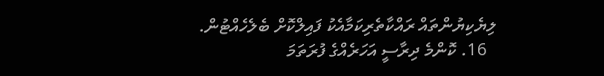ލިޔެކިޔުންތައް ރައްކާތެރިކަމާއެކު ފައިލްކޮށް ބެލެހެއްޓުން.
  16. ކޮންމެ ދިރާސީ އަހަރެއްގެ ފުރަތަމަ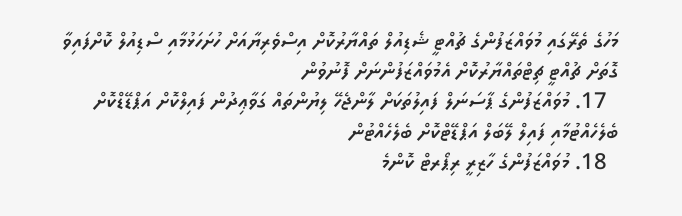މަހުގެ ތެރޭގައި މުވައްޒަފުންގެ ޗުއްޓީ ޝެޑިއުލް ތައްޔާރުކޮށް އިސްވެރިޔާއަށް ހުށަހަޅުމާއި ސްޑިއުލް ކޮށްފައިވާ ގޮތަށް ޗުއްޓީ ޗިޓްތައްޔާރުކޮށް އެމުވައްޒަފުންނަށް ފޮނުވުން
  17. މުވައްޒަފުންގެ ޕާސަނަލް ފައިލުތަކަށް ލާންޖެހޭ ލިޔުންތައް ގަވާޢިދުން ފައިލްކޮށް އަޕްޑޭޑްކޮށް ބެލެހެއްޓުމާއި ފައިލް ލޭބަލް އަޕްޑޭޓްކޮށް ބެލެހެއްޓުން
  18. މުވައްޒަފުންގެ ހާޒިރީ ރިޕޯރޓް ކޮންމެ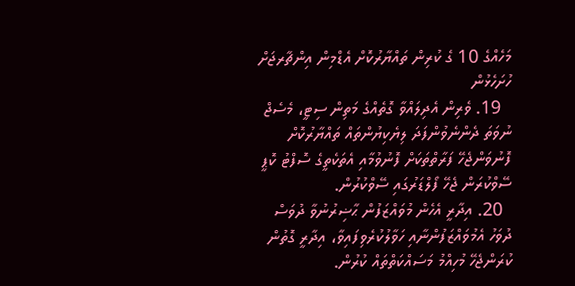މަހެއްގެ 10 ގެ ކުރިން ތައްޔާރުކޮށް އެޑްމިން އިންޗާރޖަށް ހުށަހެޅުން
  19. ވެރިން އެދިލައްވާ ގޮތެއްގެ މަތިން ސިޓީ، މެސެޖް ނުވަތަ ދެންނެވުންފަދަ ލިޔެކިޔުންތައް ތައްޔާރުކޮށް ފޮނުވަންޖެހޭ ފަރާތްތަކަށް ފޮނުވުމާއި އެތަކެތީގެ ސޮފްޓު ކޮޕީ ސޭވްކުރަން ޖެހޭ ފޯލްޑަރުގައި ސޭވްކުރުން.
  20. އިދާރީ އެހެން މުވައްޒަފުން ޙާޟިރުނުވާ ދުވަސް ދުވަހު އެމުވައްޒަފުންނާއި ހަވާލުކުރެވިފައިވާ، އިދާރީ ގޮތުން ކުރަންޖެހޭ މުހިއްމު މަސައްކަތްތައް ކުރުން.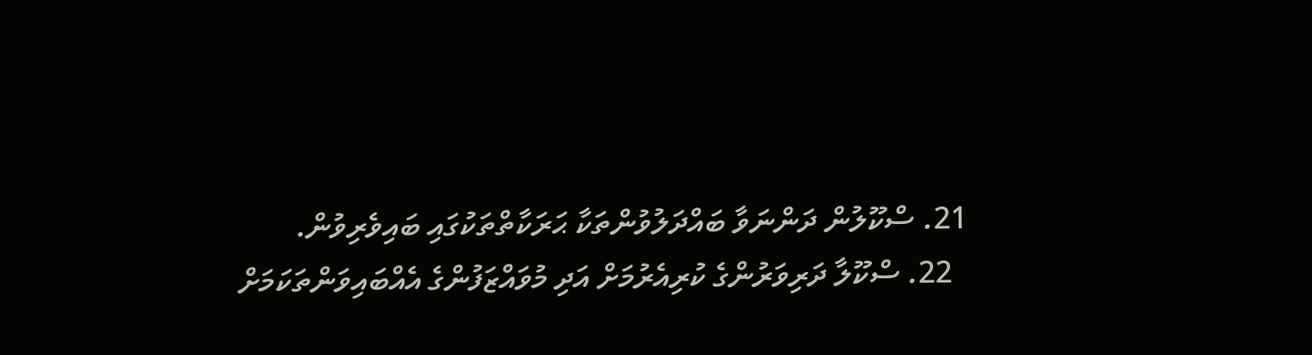21. ސްކޫލުން ދަންނަވާ ބައްދަލުވުންތަކާ ޙަރަކާތްތަކުގައި ބައިވެރިވުން.
  22. ސްކޫލާ ދަރިވަރުންގެ ކުރިއެރުމަށް އަދި މުވައްޒަފުންގެ އެއްބައިވަންތަކަމަށް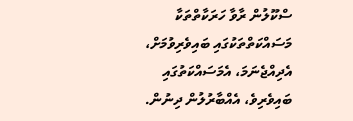ސްކޫލުން ރާވާ ހަރަކާތްތަކާ މަސައްކަތްތަކުގައި ބައިވެރިވުމަށް، އެދިއްޖެނަމަ، އެމަސައްކަތުގައި ބައިވެރިވެ، އެއްބާރުލުން ދިނުން.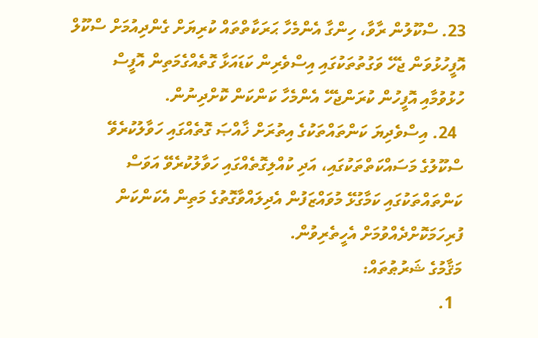23. ސްކޫލުން ރާވާ، ހިންގާ އެންމެހާ ޙަރަކާތްތައް ކުރިޔަށް ގެންދިއުމަށް ސްކޫލް އޮފީހުޅުވަން ޖެހޭ ވަގުތުތަކުގައި އިސްވެރިން ކަޑައަޅާ ގޮތެއްގެމަތިން އޮފީސް ހުޅުވުމާއި އޮފީހުން ކުރަންޖެހޭ އެންމެހާ ކަންކަން ކޮށްދިނުން.
  24. އިސްވެދިޔަ ކަންތައްތަކުގެ އިތުރަށް ޚާއްޞަ ގޮތެއްގައި ހަވާލުކުރެވޭ ސްކޫލުގެ މަސައްކަތްތަކުގައި، އަދި ކުއްލިގޮތެއްގައި ހަވާލުކުރެވޭ އަވަސް ކަންތައްތަކުގައި ކަމާގުޅޭ މުވައްޒަފުން އެދިލައްވާގޮތުގެ މަތިން އެކަންކަން ފުރިހަމަކޮށްދެއްވުމަށް އެހީތެރިވުން.
މަޤާމުގެ ޝަރުޠުތައް:
  1.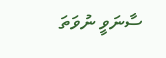ސާނަވީ ނުވަތަ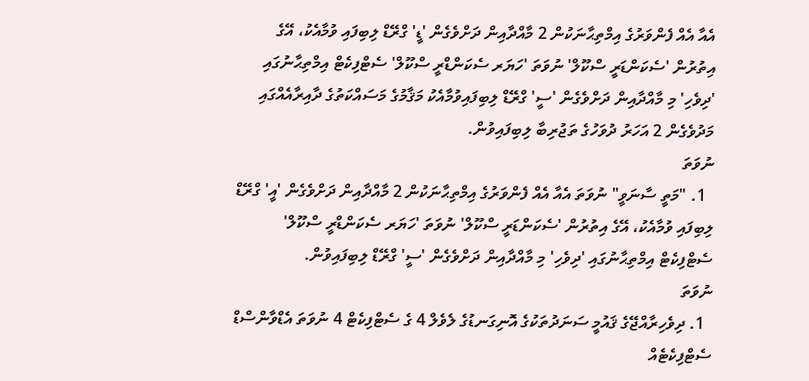އެއާ އެއް ފެންވަރުގެ އިމްތިޙާނަކުން 2 މާއްދާއިން ދަށްވެގެން 'ޑީ' ގްރޭޑް ލިބިފައި ވުމާއެކު، އޭގެ އިތުރުން 'ސެކަންޑަރީ ސްކޫލް' ނުވަތަ 'ހަޔަރ ސެކަންޑްރީ ސްކޫލް' ސެޓްފިކެޓް އިމްތިޙާނުގައި 'ދިވެހި' މި މާއްދާއިން ދަށްވެގެން 'ސީ' ގްރޭޑް ލިބިފައިވުމާއެކު މަޤާމުގެ މަސައްކަތުގެ ދާއިރާއެއްގައި މަދުވެގެން 2 އަހަރު ދުވަހުގެ ތަޖުރިބާ ލިބިފައިވުން.
ނުވަތަ
  1. "މަތީ ސާނަވީ" ނުވަތަ އެއާ އެއް ފެންވަރުގެ އިމްތިޙާނަކުން 2 މާއްދާއިން ދަށްވެގެން 'އީ' ގްރޭޑް ލިބިފައި ވުމާއެކު، އޭގެ އިތުރުން 'ސެކަންޑަރީ ސްކޫލް' ނުވަތަ 'ހަޔަރ ސެކަންޑްރީ ސްކޫލް' ސެޓްފިކެޓް އިމްތިޙާނުގައި 'ދިވެހި' މި މާއްދާއިން ދަށްވެގެން 'ސީ' ގްރޭޑް ލިބިފައިވުން.
ނުވަތަ
  1. ދިވެހިރާއްޖޭގެ ޤައުމީ ސަނަދުތަކުގެ އޮނިގަނޑުގެ ލެވެލް 4 ގެ ސެޓްފިކެޓް 4 ނުވަތަ އެޑްވާންސްޑް ސެޓްފިކެޓެއް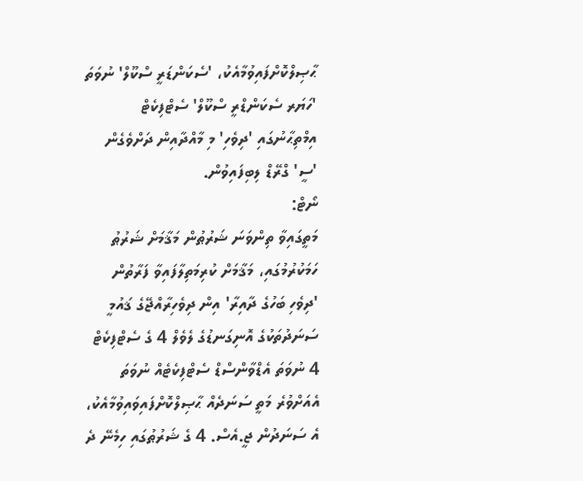ޙާޞިލްކޮށްފައިވުމާއެކު، 'ސެކަންޑަރީ ސްކޫލް' ނުވަތަ 'ހަޔަރ ސެކަންޑްރީ ސްކޫލް' ސެޓްފިކެޓް އިމްތިޙާނުގައި 'ދިވެހި' މި މާއްދާއިން ދަށްވެގެން 'ސީ' ގްރޭޑް ލިބިފައިވުން.
ނޯޓް:
މަތީގައިވާ ތިންވަނަ ޝަރުޠުން މަޤާމަށް ޝަރުޠު ހަމަކުރުމުގައި، މަޤާމަށް ކުރިމަތިލާފައިވާ ފަރާތުން 'ދިވެހި ބަހުގެ ދާއިރާ' އިން ދިވެހިރާއްޖޭގެ ޤައުމީ ސަނަދުތަކުގެ އޮނިގަނޑުގެ ލެވެލް 4 ގެ ސެޓްފިކެޓް 4 ނުވަތަ އެޑްވާންސްޑް ސެޓްފިކެޓެއް ނުވަތަ އެއަށްވުރެ މަތީ ސަނަދެއް ޙާޞިލްކޮށްފައިވައިވުމާއެކު، އެ ސަނަދުން ޖީ.އެސް. 4 ގެ ޝަރުޠުގައި ހިމެނޭ ދެ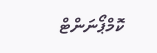ކޮމްޕޯނަންޓް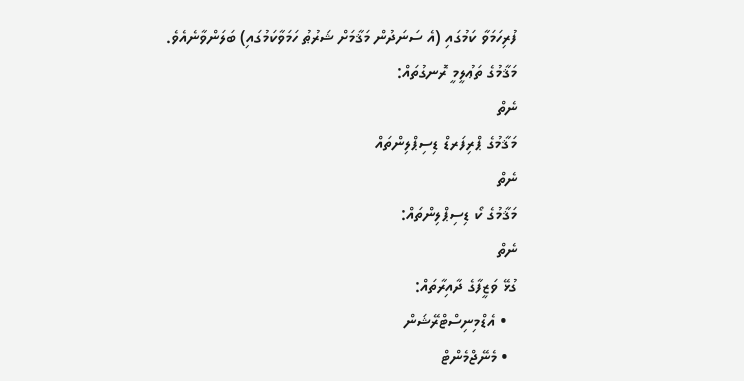ފުރިހަމަވާ ކަމުގައި (އެ ސަނަދުން މަޤާމަށް ޝަރުޠު ހަމަވާކަމުގައި) ބަލަންވާނެއެވެ.
މަޤާމުގެ ތަޢުލީމީ ރޮނގުތައް:
ނެތް
މަޤާމުގެ ޕްރިފަރޑް ޑިސިޕްލިންތައް
ނެތް
މަޤާމުގެ ކޯ ޑިސިޕްލިންތައް:
ނެތް
ގުޅޭ ވަޒީފާގެ ދާއިރާތައް:
  • އެޑްމިނިސްޓްރޭޝަން
  • މެނޭޖްމެންޓް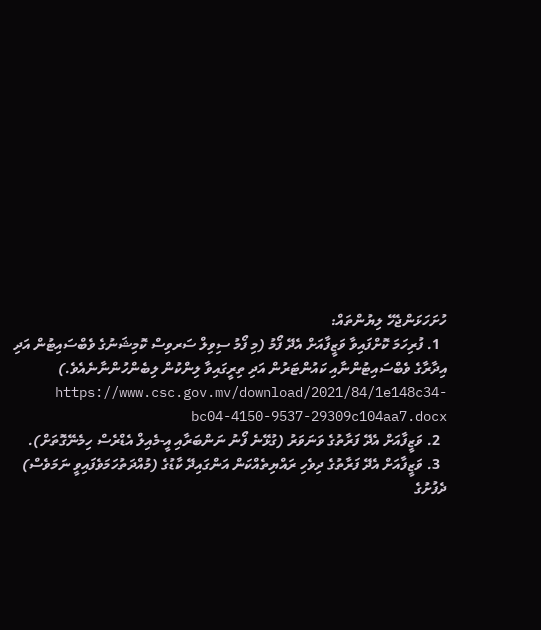ހުށަހަޅަންޖެހޭ ލިޔުންތައް:
  1. ފުރިހަމަ ކޮށްފައިވާ ވަޒީފާއަށް އެދޭ ފޯމު (މި ފޯމު ސިވިލް ސަރވިސް ކޮމިޝަނުގެ ވެބްސައިޓުން އަދި އިދާރާގެ ވެބްސައިޓުންނާއި ކައުންޓަރުން އަދި ތިރީގައިވާ ލިންކުން ލިބެންހުންނާނެއެވެ.)  https://www.csc.gov.mv/download/2021/84/1e148c34-bc04-4150-9537-29309c104aa7.docx
  2. ވަޒީފާއަށް އެދޭ ފަރާތުގެ ވަނަވަރު (ގުޅޭނެ ފޯނު ނަންބަރާއި އީ-މެއިލް އެޑްރެސް ހިމެނޭގޮތަށް).
  3. ވަޒީފާއަށް އެދޭ ފަރާތުގެ ދިވެހި ރައްޔިތެއްކަން އަންގައިދޭ ކާޑުގެ (މުއްދަތުހަމަވެފައިވީ ނަމަވެސް) ދެފުށުގެ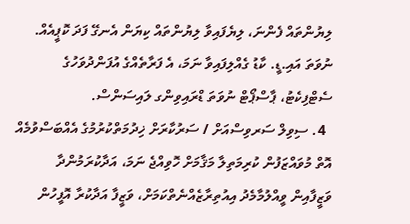ލިޔުންތައް ފެންނަ، ލިޔެފައިވާ ލިޔުންތައް ކިޔަން އެނގޭ ފަދަ ކޮޕީއެއް. ނުވަތަ އައި.ޑީ. ކާޑު ގެއްލިފައިވާ ނަމަ، އެ ފަރާތެއްގެ އުފަންދުވަހުގެ ސެޓްފިކެޓު، ޕާސްޕޯޓް ނުވަތަ ޑްރައިވިންގ ލައިސަންސް.
  4. ސިވިލް ސަރވިސްއަށް / ސަރުކާރަށް ޚިދުމަތްކުރުމުގެ އެއްބަސްވުމެއް އޮތް މުވައްޒަފުން ކުރިމަތިލާ މަޤާމަށް ހޮވިއްޖެ ނަމަ، އަދާކުރަމުންދާ ވަޒީފާއިން ވީއްލުމާމެދު އިއުތިރާޒެއްނެތްކަމަށް، ވަޒީފާ އަދާކުރާ އޮފީހުން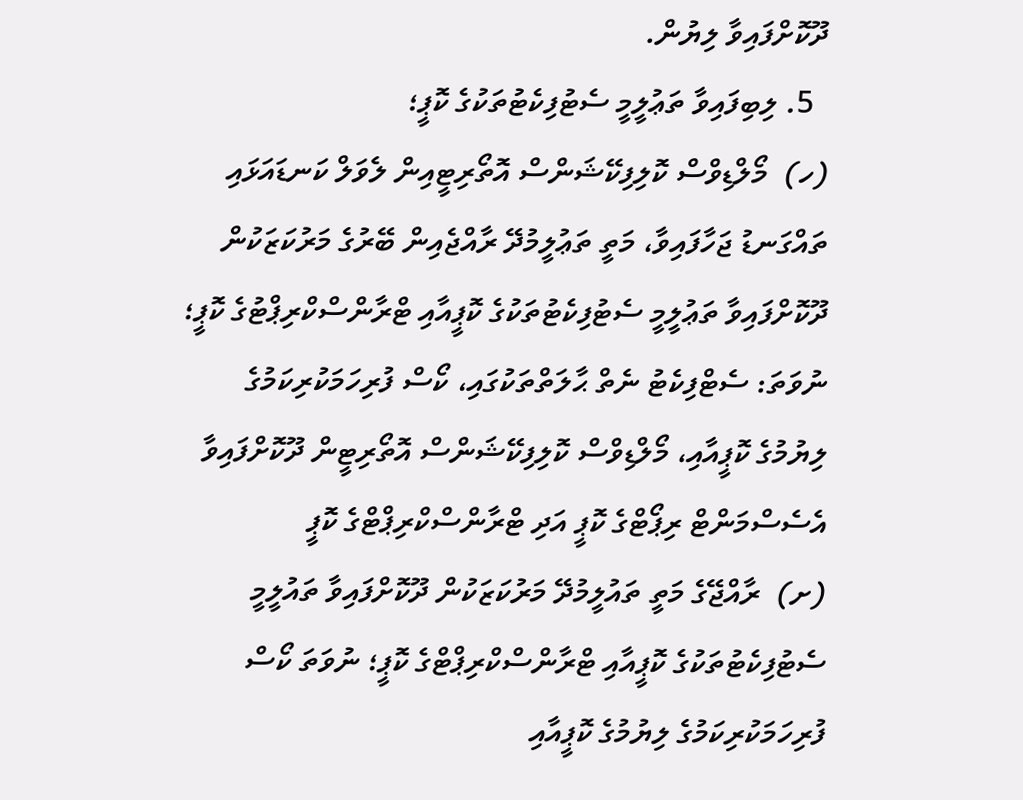ދޫކޮށްފައިވާ ލިޔުން.
  5. ލިބިފައިވާ ތަޢުލީމީ ސެޓުފިކެޓުތަކުގެ ކޮޕީ؛
(ހ)  މޯލްޑިވްސް ކޮލިފިކޭޝަންސް އޮތޯރިޓީއިން ލެވަލް ކަނޑައަޅައި ތައްގަނޑު ޖަހާފައިވާ، މަތީ ތަޢުލީމުދޭ ރާއްޖެއިން ބޭރުގެ މަރުކަޒަކުން ދޫކޮށްފައިވާ ތަޢުލީމީ ސެޓުފިކެޓުތަކުގެ ކޮޕީއާއި ޓްރާންސްކްރިޕްޓުގެ ކޮޕީ؛ ނުވަތަ: ސެޓްފިކެޓު ނެތް ޙާލަތްތަކުގައި، ކޯސް ފުރިހަމަކުރިކަމުގެ ލިޔުމުގެ ކޮޕީއާއި، މޯލްޑިވްސް ކޮލިފިކޭޝަންސް އޮތޯރިޓީން ދޫކޮށްފައިވާ އެސެސްމަންޓް ރިޕޯޓްގެ ކޮޕީ އަދި ޓްރާންސްކްރިޕްޓްގެ ކޮޕީ
(ށ)  ރާއްޖޭގެ މަތީ ތައުލީމުދޭ މަރުކަޒަކުން ދޫކޮށްފައިވާ ތައުލީމީ ސެޓުފިކެޓުތަކުގެ ކޮޕީއާއި ޓްރާންސްކްރިޕްޓްގެ ކޮޕީ؛ ނުވަތަ ކޯސް ފުރިހަމަކުރިކަމުގެ ލިޔުމުގެ ކޮޕީއާއި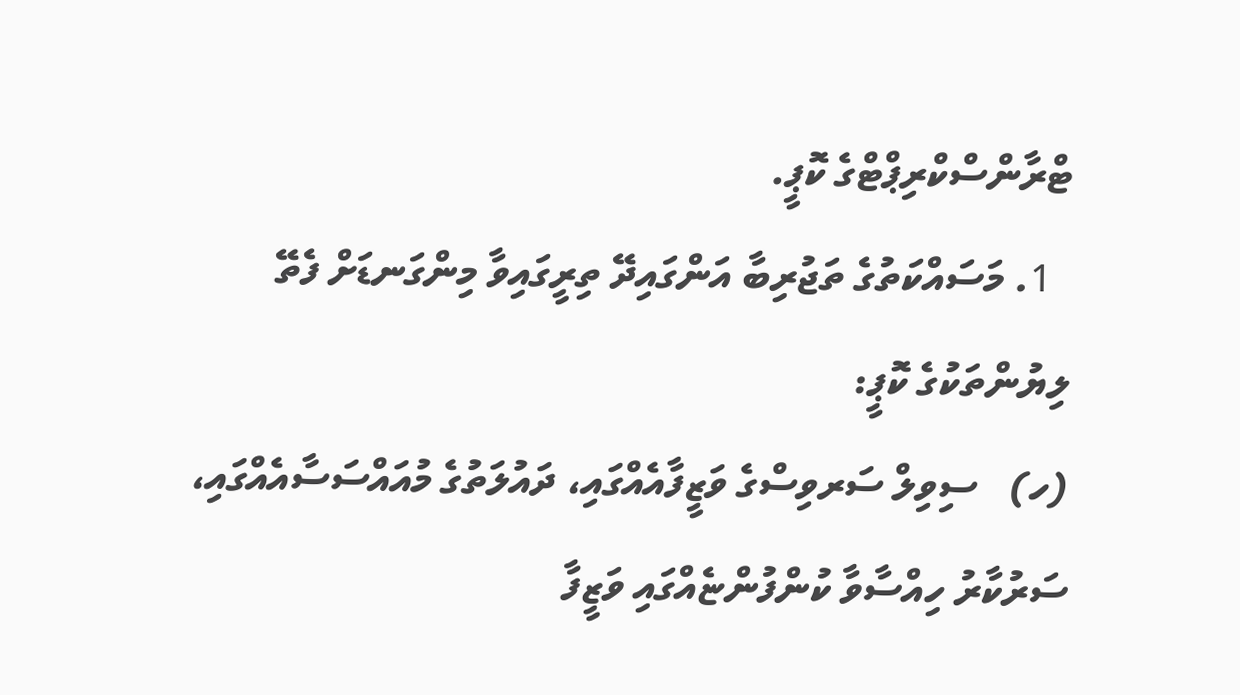ޓްރާންސްކްރިޕްޓްގެ ކޮޕީ.
  1. މަސައްކަތުގެ ތަޖުރިބާ އަންގައިދޭ ތިރީގައިވާ މިންގަނޑަށް ފެތޭ ލިޔުންތަކުގެ ކޮޕީ:
(ހ)   ސިވިލް ސަރވިސްގެ ވަޒީފާއެއްގައި، ދައުލަތުގެ މުއައްސަސާއެއްގައި، ސަރުކާރު ހިއްސާވާ ކުންފުންޏެއްގައި ވަޒީފާ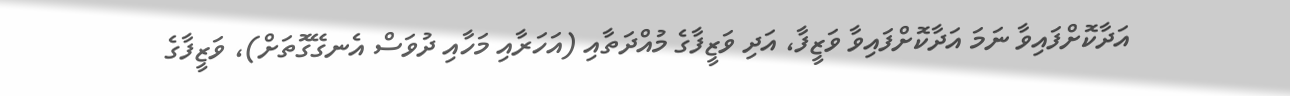އަދާކޮށްފައިވާ ނަމަ އަދާކޮށްފައިވާ ވަޒީފާ، އަދި ވަޒީފާގެ މުއްދަތާއި (އަހަރާއި މަހާއި ދުވަސް އެނގޭގޮތަށް)، ވަޒީފާގެ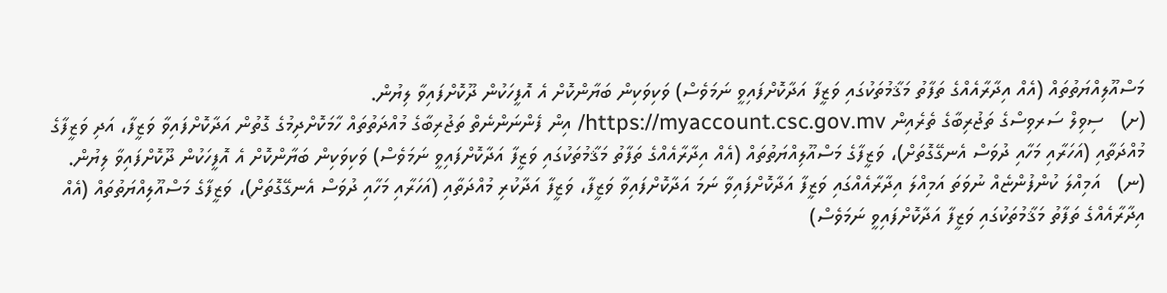މަސްއޫލިއްޔަތުތައް (އެއް އިދާރާއެއްގެ ތަފާތު މަޤާމުތަކުގައި ވަޒީފާ އަދާކޮށްފައިވީ ނަމަވެސް) ވަކިވަކިން ބަޔާންކޮށް އެ އޮފީހަކުން ދޫކޮށްފައިވާ ލިޔުން.
(ށ)   ސިވިލް ސަރވިސްގެ ތަޖުރިބާގެ ތެރެއިން https://myaccount.csc.gov.mv/ އިން ފެންނަންނެތް ތަޖުރިބާގެ މުއްދަތުތައް ހާމަކޮށްދިމުގެ ގޮތުން އަދާކޮށްފައިވާ ވަޒީފާ، އަދި ވަޒީފާގެ މުއްދަތާއި (އަހަރާއި މަހާއި ދުވަސް އެނގޭގޮތަށް)، ވަޒީފާގެ މަސްއޫލިއްޔަތުތައް (އެއް އިދާރާއެއްގެ ތަފާތު މަޤާމުތަކުގައި ވަޒީފާ އަދާކޮށްފައިވީ ނަމަވެސް) ވަކިވަކިން ބަޔާންކޮށް އެ އޮފީހަކުން ދޫކޮށްފައިވާ ލިޔުން.
(ނ)   އަމިއްލަ ކުންފުންޏެއް ނުވަތަ އަމިއްލަ އިދާރާއެއްގައި ވަޒީފާ އަދާކޮށްފައިވާ ނަމަ އަދާކޮށްފައިވާ ވަޒީފާ، ވަޒީފާ އަދާކުރި މުއްދަތާއި (އަހަރާއި މަހާއި ދުވަސް އެނގޭގޮތަށް)، ވަޒީފާގެ މަސްއޫލިއްޔަތުތައް (އެއް އިދާރާއެއްގެ ތަފާތު މަޤާމުތަކުގައި ވަޒީފާ އަދާކޮށްފައިވީ ނަމަވެސް)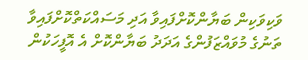ވަކިވަކިން ބަޔާންކޮށްފައިވާ އަދި މަސައްކަތްކޮށްފައިވާ ތަނުގެ މުވައްޒަފުންގެ އަދަދު ބަޔާންކޮށް އެ އޮފީހަކުން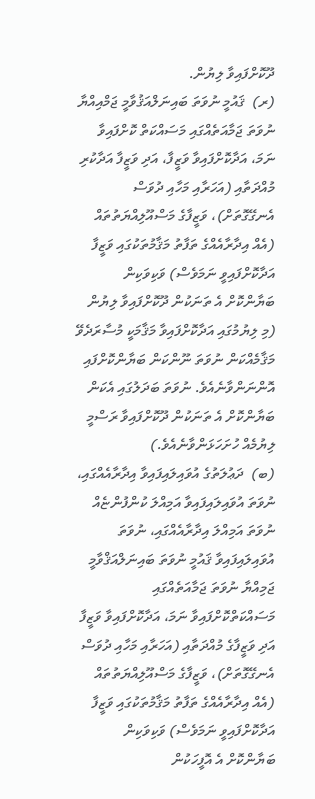ދޫކޮށްފައިވާ ލިޔުން.
(ރ)  ޤައުމީ ނުވަތަ ބައިނަލްއަޤުވާމީ ޖަމްއިއްޔާ ނުވަތަ ޖަމާއަތެއްގައި މަސައްކަތް ކޮށްފައިވާ ނަމަ، އަދާކޮށްފައިވާ ވަޒީފާ، އަދި ވަޒީފާ އަދާކުރި މުއްދަތާއި (އަހަރާއި މަހާއި ދުވަސް އެނގޭގޮތަށް)، ވަޒީފާގެ މަސްއޫލިއްޔަތުތައް (އެއް އިދާރާއެއްގެ ތަފާތު މަޤާމުތަކުގައި ވަޒީފާ އަދާކޮށްފައިވީ ނަމަވެސް) ވަކިވަކިން ބަޔާންކޮށް އެ ތަނަކުން ދޫކޮށްފައިވާ ލިޔުން (މި ލިޔުމުގައި އަދާކޮށްފައިވާ މަޤާމަކީ މުސާރަދެވޭ މަޤާމެއްކަން ނުވަތަ ނޫންކަން ބަޔާންކޮށްފައި އޮންނަންވާނެއެވެ. ނުވަތަ ބަދަލުގައި އެކަން ބަޔާންކޮށް އެ ތަނަކުން ދޫކޮށްފައިވާ ރަސްމީ ލިޔުމެއް ހުށަހަޅަންވާނެއެވެ.)
(ބ)  ދަޢުލަތުގެ އުވައިލައިފައިވާ އިދާރާއެއްގައި، ނުވަތަ އުވައިލައިފައިވާ އަމިއްލަ ކުންފުންޏެއް ނުވަތަ އަމިއްލަ އިދާރާއެއްގައި، ނުވަތަ އުވައިލައިފައިވާ ޤައުމީ ނުވަތަ ބައިނަލްއަޤްވާމީ ޖަމިއްޔާ ނުވަތަ ޖަމާއަތެއްގައި މަސައްކަތްކޮށްފައިވާ ނަމަ، އަދާކޮށްފައިވާ ވަޒީފާ އަދި ވަޒީފާގެ މުއްދަތާއި (އަހަރާއި މަހާއި ދުވަސް އެނގޭގޮތަށް)، ވަޒީފާގެ މަސްއޫލިއްޔަތުތައް (އެއް އިދާރާއެއްގެ ތަފާތު މަޤާމުތަކުގައި ވަޒީފާ އަދާކޮށްފައިވީ ނަމަވެސް) ވަކިވަކިން ބަޔާންކޮށް އެ އޮފީހަކުން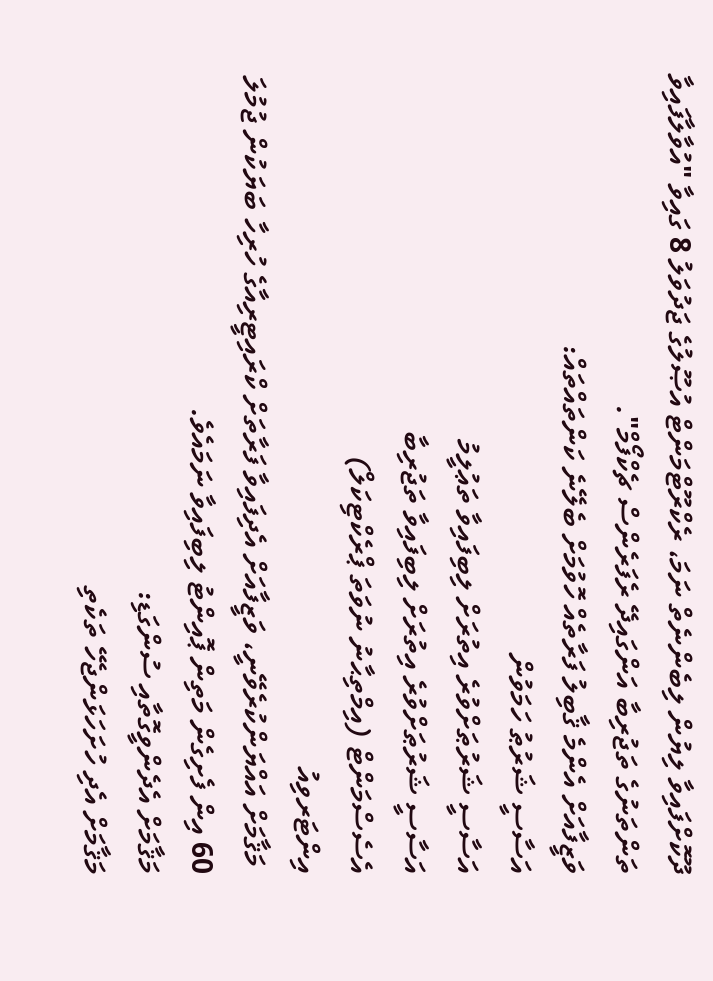ދޫކޮށްފައިވާ ލިޔުން ލިބެންނެތް ނަމަ، ރެކްރޫޓްމަންޓް އުޞޫލުގެ ޖަދުވަލު 8 ގައިވާ "އުވާލާފައިވާ ތަންތަނުގެ ތަޖުރިބާ އަންގައިދޭ ރެފަރެންސް ޗެކްފޯމް".
ވަޒީފާއަށް އެންމެ ޤާބިލު ފަރާތެއް ހޮވުމަށް ބެލޭނެ ކަންތައްތައް:
އަސާސީ ޝަރުޠު ހަމަވުން
އަސާސީ ޝަރުޠަށްވުރެ އިތުރަށް ލިބިފައިވާ ތަޢުލީމު
އަސާސީ ޝަރުޠަށްވުރެ އިތުރަށް ލިބިފައިވާ ތަޖުރިބާ
އެސެސްމަންޓް (އިމްތިޙާނު ނުވަތަ ޕްރެކްޓިކަލް)
އިންޓަރވިއު
 މަޤާމަށް އައްޔަންކުރެވޭނީ، ވަޒީފާއަށް އެދިފައިވާ ފަރާތަށް ކްރައިޓީރިއާގެ ހުރިހާ ބަޔަކުން ޖުމުލަ 60 އިން ފެށިގެން މަތިން ޕޮއިންޓު ލިބިފައިވާ ނަމައެވެ.
މަޤާމަށް އެދެންވީގޮތާއި ސުންގަޑި:
މަޤާމަށް އެދި ހުށަހަޅަންޖެހޭ ތަކެތި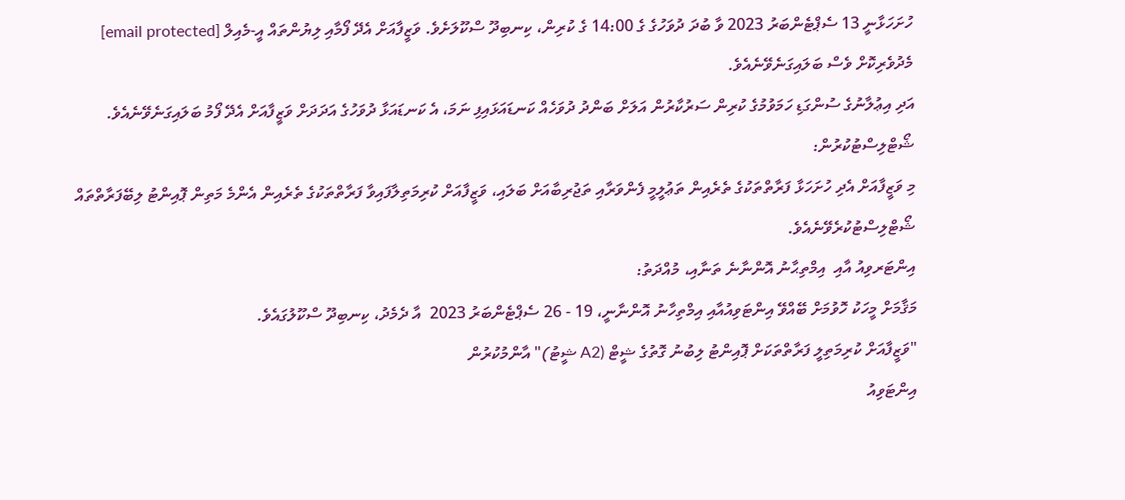ހުށަހަޅާނީ 13 ސެޕްޓެންބަރު 2023 ވާ ބުދަ ދުވަހުގެ ގެ 14:00 ގެ ކުރިން، ކިނބިދޫ ސްކޫލަށެވެ. ވަޒީފާއަށް އެދޭ ފޯމާއި ލިޔުންތައް އީ-މެއިލް [email protected]  މެދުވެރިކޮށް ވެސް ބަލައިގަނެވޭނެއެވެ.
އަދި އިޢުލާނުގެ ސުންގަޑި ހަމަވުމުގެ ކުރިން ސަރުކާރުން އަލަށް ބަންދު ދުވަހެއް ކަނޑައަޅައިފި ނަމަ، އެ ކަނޑައަޅާ ދުވަހުގެ އަދަދަށް ވަޒީފާއަށް އެދޭ ފޯމު ބަލައިގަނެވޭނެއެވެ.
ޝޯޓްލިސްޓުކުރުން:
މި ވަޒީފާއަށް އެދި ހުށަހަޅާ ފަރާތްތަކުގެ ތެރެއިން ތަޢުލީމީ ފެންވަރާއި ތަޖުރިބާއަށް ބަލައި، ވަޒީފާއަށް ކުރިމަތިލާފައިވާ ފަރާތްތަކުގެ ތެރެއިން އެންމެ މަތިން ޕޮއިންޓު ލިބޭފަރާތްތައް ޝޯޓްލިސްޓުކުރެވޭނެއެވެ.
އިންޓަރވިއު އާއި  އިމްތިޙާނު އޮންނާނެ ތަނާއި، މުއްދަތު:
މަޤާމަށް މީހަކު ހޮވުމަށް ބޭއްވޭ އިންޓަވިއުއާއި އިމްތިހާނު އޮންނާނީ، 19 - 26 ސެޕްޓެންބަރު 2023  އާ ދެމެދު، ކިނބިދޫ ސްކޫލުގައެވެ.
"ވަޒީފާއަށް ކުރިމަތިލީ ފަރާތްތަކަށް ޕޮއިންޓު ލިބުނު ގޮތުގެ ޝީޓް (A2 ޝީޓު)" އާންމުކުރުން
އިންޓަވިއު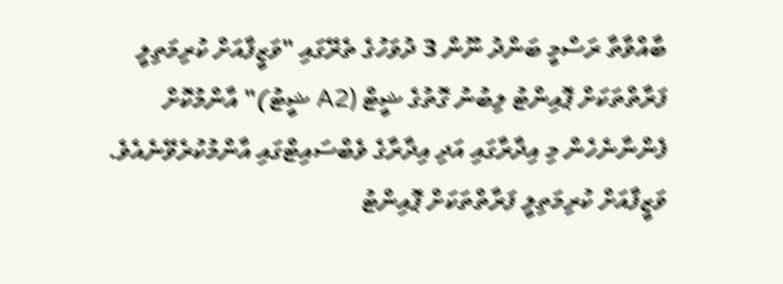ބާއްވާތާ ރަސްމީ ބަންދު ނޫން 3 ދުވަހުގެ ތެރޭގައި "ވަޒީފާއަށް ކުރިމަތިލީ ފަރާތްތަކަށް ޕޮއިންޓު ލިބުނު ގޮތުގެ ޝީޓް (A2 ޝީޓު)" އާންމުކޮށް ފެންނާނެހެން މި އިދާރާގައި އަދި އިދާރާގެ ވެބްސައިޓްގައި އާންމުކުރެވޭނެއެވެ. ވަޒީފާއަށް ކުރިމަތިލީ ފަރާތްތަކަށް ޕޮއިންޓު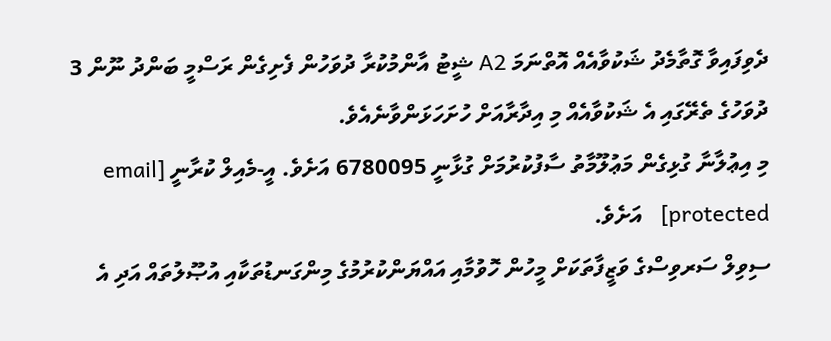ދެވިފައިވާ ގޮތާމެދު ޝަކުވާއެއް އޮތްނަމަ A2 ޝީޓު އާންމުކުރާ ދުވަހުން ފެށިގެން ރަސްމީ ބަންދު ނޫން 3 ދުވަހުގެ ތެރޭގައި އެ ޝަކުވާއެއް މި އިދާރާއަށް ހުށަހަޅަންވާނެއެވެ.
މި އިޢުލާނާ ގުޅިގެން މަޢުލޫމާތު ސާފުކުރުމަށް ގުޅާނީ 6780095 އަށެވެ. އީ-މެއިލް ކުރާނީ [email protected]   އަށެވެ.
ސިވިލް ސަރވިސްގެ ވަޒީފާތަކަށް މީހުން ހޮވުމާއި އައްޔަންކުރުމުގެ މިންގަނޑުތަކާއި އުޞޫލުތައް އަދި އެ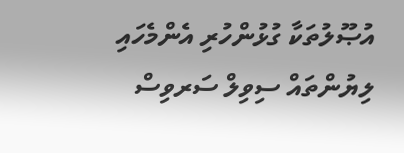އުޞޫލުތަކާ ގުޅުންހުރި އެންމެހައި ލިޔުންތައް ސިވިލް ސަރވިސް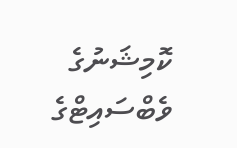ކޮމިޝަނުގެ ވެބްސައިޓްގެ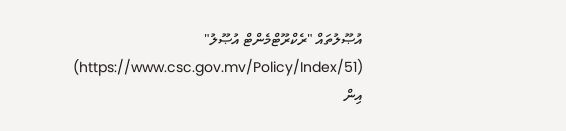އުޞޫލުތައް "ރެކްރޫޓްމެންޓް އުޞޫލު" (https://www.csc.gov.mv/Policy/Index/51) އިން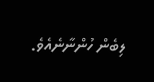ލިބެން ހުންނާނެއެވެ.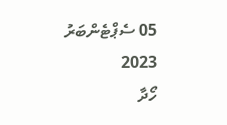05 ސެޕްޓެންބަރު 2023
ހޯދާ